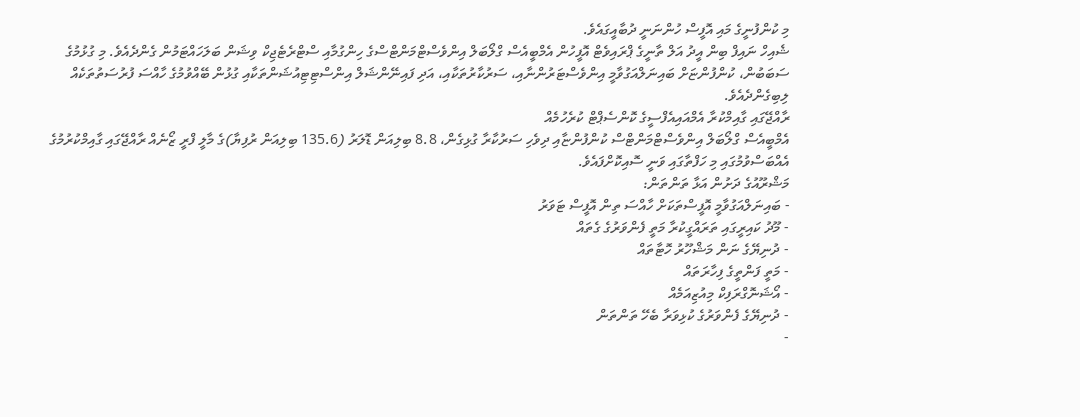މި ކުންފުނީގެ މައި އޮފީސް ހުންނަނީ ދުބާއީގައެވެ.
ޝެއިހް ނައިފް ބިން އީދު އަލް ތާނީގެ ޕްރައިވެޓް އޮފީހުން އެމްބީއެސް ގްލޯބަލް އިންވެސްޓްމަންޓްސްގެ ހިންގުމާއި ސްޓްރެޓެޖިކް ވިޝަން ބަލަހައްޓަމުން ގެންދެއެވެ. މި ގުޅުމުގެ ސަބަބުން، ކުންފުންޏަށް ބައިނަލްއަގުވާމީ އިންވެސްޓަރުންނާއި، ސަރުކާރުތަކާއި، އަދި ފައިނޭންޝަލް އިންސްޓިޓިއުޝަންތަކާއި ގުޅުން ބޭއްވުމުގެ ހާއްސަ ފުރުސަތުތަކެއް ލިބިގެންދެއެވެ.
ރާއްޖޭގައި ގާއިމްކުރާ އެމްއައިއެފްސީގެ ކޮންސެޕްޓް ކުރެހުމެއް
އެމްބީއެސް ގްލޯބަލް އިންވެސްޓްމަންޓްސް ކުންފުންޏާއި ދިވެހި ސަރުކާރާ ގުޅިގެން، 8.8 ބިލިއަން ޑޮލަރު (135.6 ބިލިއަން ރުފިޔާ)ގެ މާލީ ފްރީ ޒޯނެއް ރާއްޖޭގައި ގާއިމްކުރުމުގެ އެއްބަސްވުމުގައި މި ހަފްތާގައި ވަނީ ސޮއިކޮށްފައެވެ.
މަޝްރޫއުގެ ދަށުން އަޅާ ތަންތަން:
- ބައިނަލްއަގުވާމީ އޮފީސްތަކަށް ހާއްސަ ތިން އޮފީސް ޓަވަރު
- މޫދު ކައިރީގައި ތަރައްގީކުރާ މަތީ ފެންވަރުގެ ގެތައް
- ދުނިޔޭގެ ނަން މަޝްހޫރު ހޮޓާތައް
- މަތީ ފަންތީގެ ފިހާރަތައް
- އޯޝަނޮގްރަފިކް މިއުޒިއަމެއް
- ދުނިޔޭގެ ފެންވަރުގެ ކުޅިވަރާ ބެހޭ ތަންތަން
-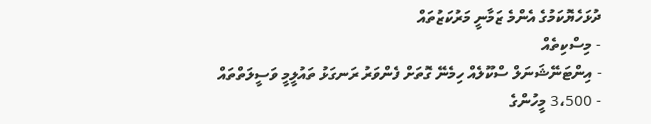ދުޅަހެޔޮކަމުގެ އެންމެ ޒަމާނީ މަރުކަޒުތައް
- މިސްކިތެއް
- އިންޓަނޭޝަނަލް ސްކޫލެއް ހިމެނޭ ގޮތަށް ފެންވަރު ރަނގަޅު ތައުލީމީ ވަސީލަތްތައް
- 3،500 މީހުންގެ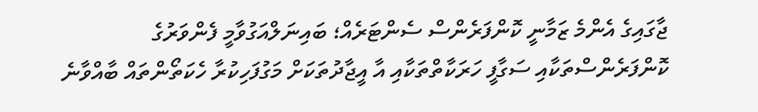ޖާގައިގެ އެންމެ ޒަމާނީ ކޮންފަރެންސް ސެންޓަރެއް؛ ބައިނަލްއަގުވާމީ ފެންވަރުގެ ކޮންފަރެންސްތަކާއި ސަގާފީ ހަރަކާތްތަކާއި އާ އީޖާދުތަކަށް މަގުފަހިކުރާ ހެކަތޯންތައް ބާއްވާނެ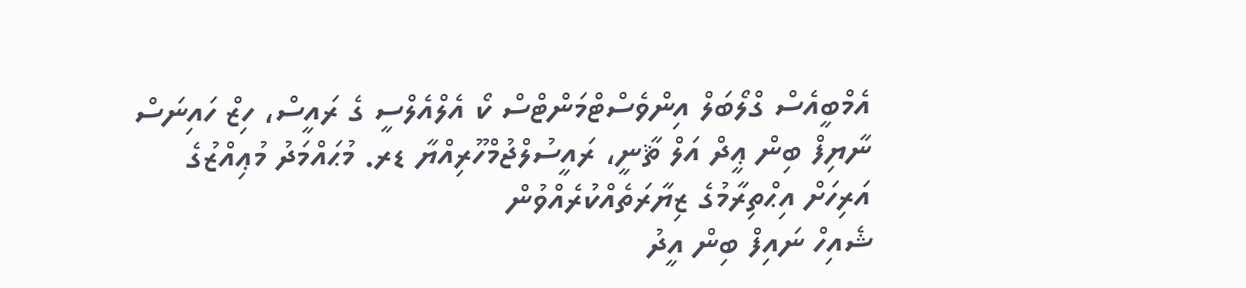އެމްބީއެސް ގްލޯބަލް އިންވެސްޓްމަންޓްސް ކޯ އެލްއެލްސީ ގެ ރައީސް، ހިޒް ހައިނަސް ނާޔިފް ބިން ޢީދް އަލް ޘާނީ، ރައީސުލްޖުމްހޫރިއްޔާ ޑރ. މުޙައްމަދު މުޢިއްޒުގެ އަރިހަށް އިޙްތިރާމުގެ ޒިޔާރަތެއްކުރެއްވުން
ޝެއިހް ނައިފް ބިން އީދު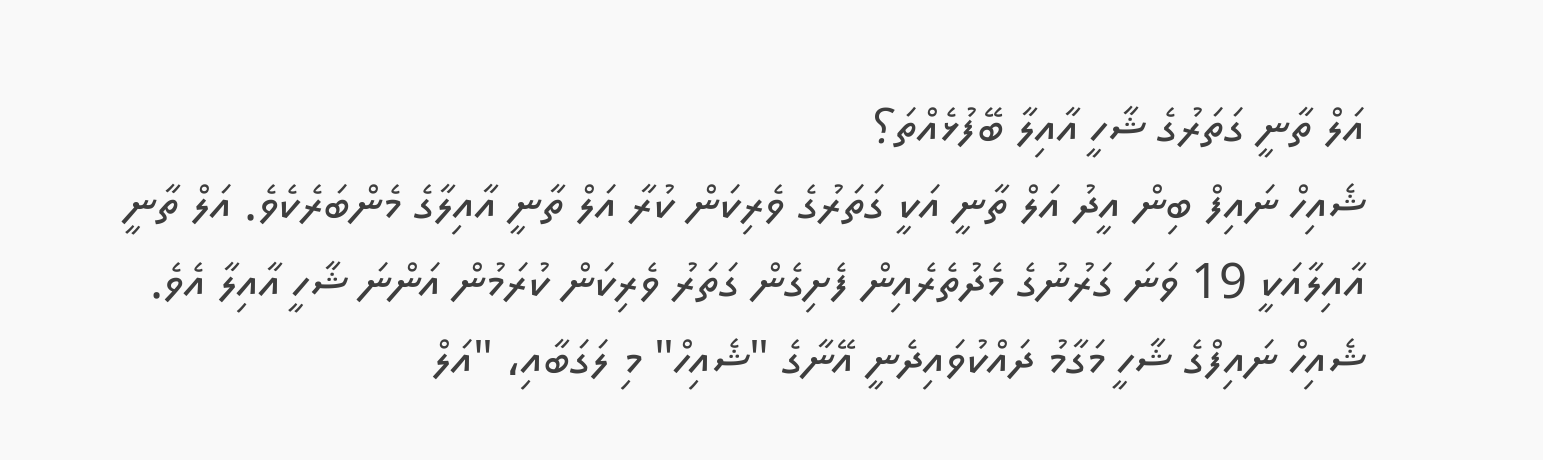އަލް ތާނީ ގަތަރުގެ ޝާހީ އާއިލާ ބޭފުޅެއްތަ؟
ޝެއިހް ނައިފް ބިން އީދު އަލް ތާނީ އަކީ ގަތަރުގެ ވެރިކަން ކުރާ އަލް ތާނީ އާއިލާގެ މެންބަރެކެވެ. އަލް ތާނީ އާއިލާއަކީ 19 ވަނަ ގަރުނުގެ މެދުތެރެއިން ފެށިގެން ގަތަރު ވެރިކަން ކުރަމުން އަންނަ ޝާހީ އާއިލާ އެވެ.
ޝެއިހް ނައިފްގެ ޝާހީ މަގާމު ދައްކުވައިދެނީ އޭނާގެ "ޝެއިހް" މި ލަގަބާއި، "އަލް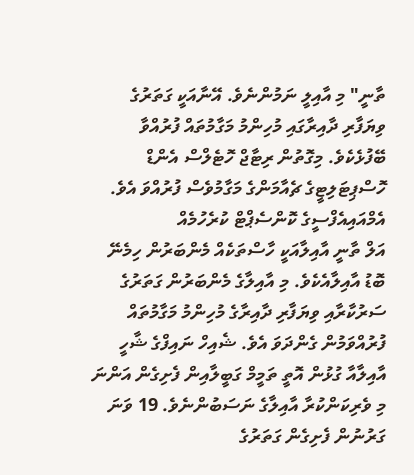ތާނީ" މި އާއިލީ ނަމުންނެވެ. އޭނާއަކީ ގަތަރުގެ ވިޔަފާރި ދާއިރާގައި މުހިންމު މަގާމުތައް ފުރުއްވާ ބޭފުޅެކެވެ. މިގޮތުން ރިޓާޖް ހޮޓެލްސް އެންޑް ހޮސްޕިޓަލިޓީގެ ޗެއާމަންގެ މަގާމުވެސް ފުރުއްވަ އެވެ.
އެމްއައިއެފްސީގެ ކޮންސެޕްޓް ކުރެހުމެއް
އަލް ތާނީ އާއިލާއަކީ ހާސްތަކެއް މެންބަރުން ހިމެނޭ ބޮޑު އާއިލާއެކެވެ. މި އާއިލާގެ މެންބަރުން ގަތަރުގެ ސަރުކާރާއި ވިޔަފާރި ދާއިރާގެ މުހިންމު މަގާމުތައް ފުރުއްވަމުން ގެންދަވަ އެވެ. ޝެއިހް ނައިފްގެ ޝާހީ އާއިލާއާ ގުޅުން އޮތީ ތަމީމް ގަބީލާއިން ފެށިގެން އަންނަ މި ވެރިކަންކުރާ އާއިލާގެ ނަސަބުންނެވެ. 19 ވަނަ ގަރުނުން ފެށިގެން ގަތަރުގެ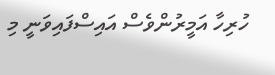ހުރިހާ އަމީރުންވެސް އައިސްފައިވަނީ މި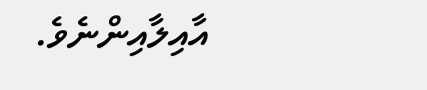އާއިލާއިންނެވެ.